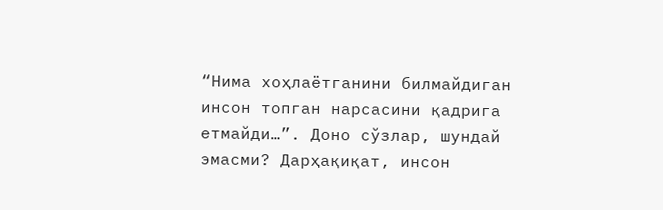“Нима хоҳлаётганини билмайдиган инсон топган нарсасини қадрига етмайди…”. Доно сўзлар, шундай эмасми? Дарҳақиқат, инсон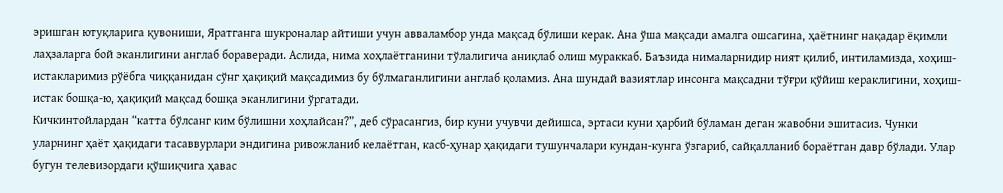эришган ютуқларига қувониши, Яратганга шукроналар айтиши учун авваламбор унда мақсад бўлиши керак. Ана ўша мақсади амалга ошсагина, ҳаётнинг нақадар ёқимли лаҳзаларга бой эканлигини англаб бораверади. Аслида, нима хоҳлаётганини тўлалигича аниқлаб олиш мураккаб. Баъзида нималарнидир ният қилиб, интиламизда, хоҳиш-истакларимиз рўёбга чиққанидан сўнг ҳақиқий мақсадимиз бу бўлмаганлигини англаб қоламиз. Ана шундай вазиятлар инсонга мақсадни тўғри қўйиш кераклигини, хоҳиш-истак бошқа-ю, ҳақиқий мақсад бошқа эканлигини ўргатади.
Кичкинтойлардан “катта бўлсанг ким бўлишни хоҳлайсан?”, деб сўрасангиз, бир куни учувчи дейишса, эртаси куни ҳарбий бўламан деган жавобни эшитасиз. Чунки уларнинг ҳаёт ҳақидаги тасаввурлари эндигина ривожланиб келаётган, касб-ҳунар ҳақидаги тушунчалари кундан-кунга ўзгариб, сайқалланиб бораётган давр бўлади. Улар бугун телевизордаги қўшиқчига ҳавас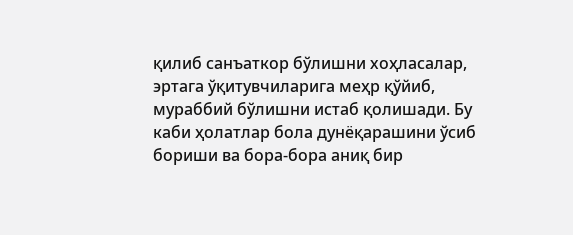қилиб санъаткор бўлишни хоҳласалар, эртага ўқитувчиларига меҳр қўйиб, мураббий бўлишни истаб қолишади. Бу каби ҳолатлар бола дунёқарашини ўсиб бориши ва бора-бора аниқ бир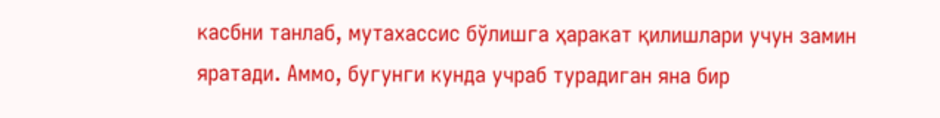касбни танлаб, мутахассис бўлишга ҳаракат қилишлари учун замин яратади. Аммо, бугунги кунда учраб турадиган яна бир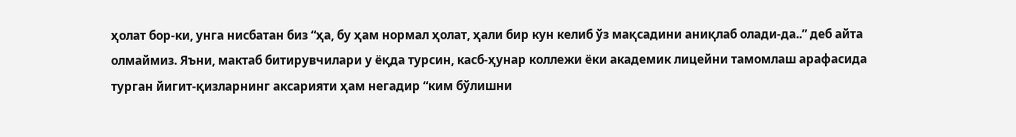ҳолат бор-ки, унга нисбатан биз “ҳа, бу ҳам нормал ҳолат, ҳали бир кун келиб ўз мақсадини аниқлаб олади-да..” деб айта олмаймиз. Яъни, мактаб битирувчилари у ёқда турсин, касб-ҳунар коллежи ёки академик лицейни тамомлаш арафасида турган йигит-қизларнинг аксарияти ҳам негадир “ким бўлишни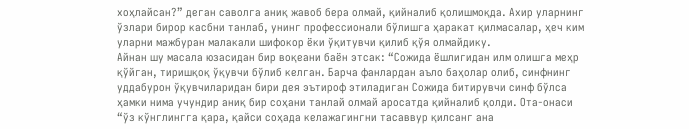хоҳлайсан?” деган саволга аниқ жавоб бера олмай, қийналиб қолишмоқда. Ахир уларнинг ўзлари бирор касбни танлаб, унинг профессионали бўлишга ҳаракат қилмасалар, ҳеч ким уларни мажбуран малакали шифокор ёки ўқитувчи қилиб қўя олмайдику.
Айнан шу масала юзасидан бир воқеани баён этсак: “Сожида ёшлигидан илм олишга меҳр қўйган, тиришқоқ ўқувчи бўлиб келган. Барча фанлардан аъло баҳолар олиб, синфнинг уддабурон ўқувчиларидан бири дея эътироф этиладиган Сожида битирувчи синф бўлса ҳамки нима учундир аниқ бир соҳани танлай олмай аросатда қийналиб қолди. Ота-онаси “ўз кўнглингга қара, қайси соҳада келажагингни тасаввур қилсанг ана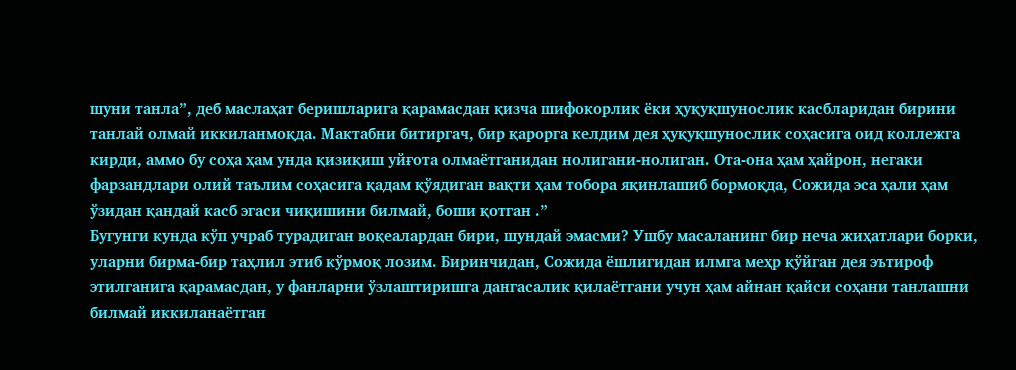шуни танла”, деб маслаҳат беришларига қарамасдан қизча шифокорлик ёки ҳуқуқшунослик касбларидан бирини танлай олмай иккиланмоқда. Мактабни битиргач, бир қарорга келдим дея ҳуқуқшунослик соҳасига оид коллежга кирди, аммо бу соҳа ҳам унда қизиқиш уйғота олмаётганидан нолигани-нолиган. Ота-она ҳам ҳайрон, негаки фарзандлари олий таълим соҳасига қадам қўядиган вақти ҳам тобора яқинлашиб бормоқда, Сожида эса ҳали ҳам ўзидан қандай касб эгаси чиқишини билмай, боши қотган .”
Бугунги кунда кўп учраб турадиган воқеалардан бири, шундай эмасми? Ушбу масаланинг бир неча жиҳатлари борки, уларни бирма-бир таҳлил этиб кўрмоқ лозим. Биринчидан, Сожида ёшлигидан илмга меҳр қўйган дея эътироф этилганига қарамасдан, у фанларни ўзлаштиришга дангасалик қилаётгани учун ҳам айнан қайси соҳани танлашни билмай иккиланаётган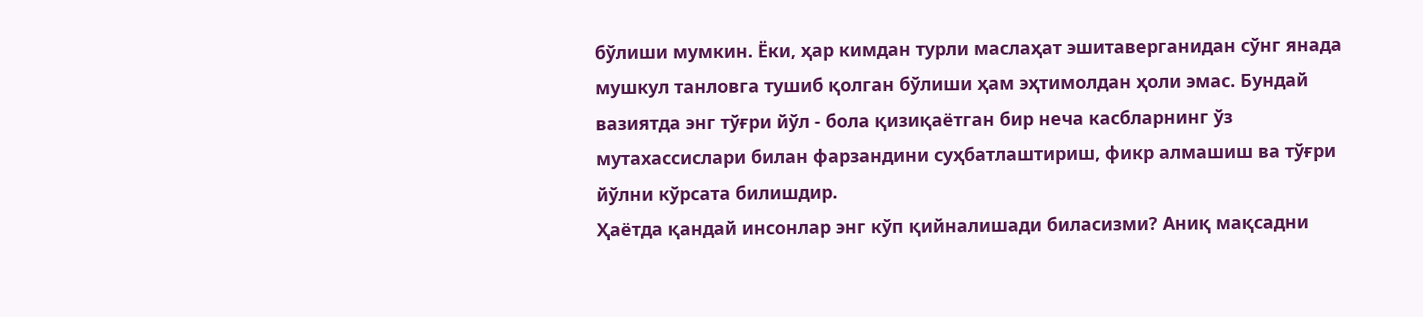бўлиши мумкин. Ёки, ҳар кимдан турли маслаҳат эшитаверганидан сўнг янада мушкул танловга тушиб қолган бўлиши ҳам эҳтимолдан ҳоли эмас. Бундай вазиятда энг тўғри йўл - бола қизиқаётган бир неча касбларнинг ўз мутахассислари билан фарзандини суҳбатлаштириш, фикр алмашиш ва тўғри йўлни кўрсата билишдир.
Ҳаётда қандай инсонлар энг кўп қийналишади биласизми? Аниқ мақсадни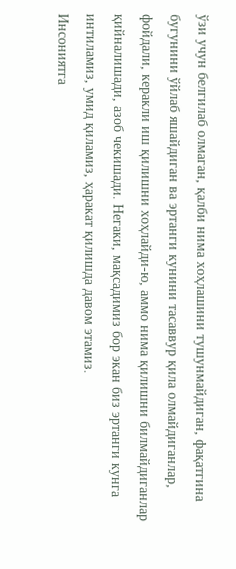ўзи учун белгилаб олмаган, қалби нима хоҳлашини тушунмайдиган, фақатгина бугунини ўйлаб яшайдиган ва эртанги кунини тасаввур қила олмайдиганлар, фойдали, керакли иш қилишни хоҳлайди-ю, аммо нима қилишни билмайдиганлар қийналишади, азоб чекишади. Негаки, мақсадимиз бор экан биз эртанги кунга интиламиз, умид қиламиз, ҳаракат қилишда давом этамиз.
Инсониятга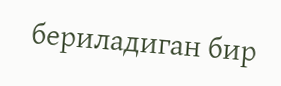бериладиган бир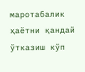маротабалик ҳаётни қандай ўтказиш кўп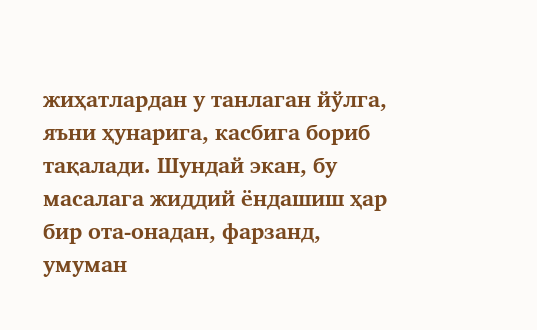жиҳатлардан у танлаган йўлга, яъни ҳунарига, касбига бориб тақалади. Шундай экан, бу масалага жиддий ёндашиш ҳар бир ота-онадан, фарзанд, умуман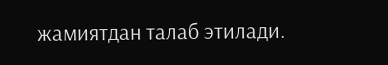жамиятдан талаб этилади.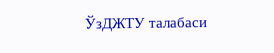ЎзДЖТУ талабаси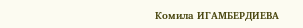Комила ИГАМБEРДИЕВА